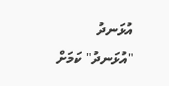އުޅަނދު
"އުޅަނދު" ކަމަށް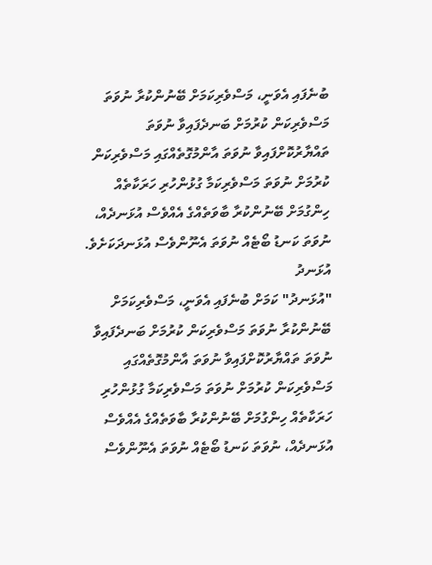ބުނެފައި އެވަނީ، މަސްވެރިކަމަށް ބޭނުންކުރާ ނުވަތަ މަސްވެރިކަން ކުރުމަށް ބަނދެފައިވާ ނުވަތަ ތައްޔާރުކޮށްފައިވާ ނުވަތަ އާންމުގޮތެއްގައި މަސްވެރިކަން ކުރުމަށް ނުވަތަ މަސްވެރިކަމާ ގުޅުންހުރި ހަރަކާތެއް ހިންގުމަށް ބޭނުންކުރާ ބާވަތެއްގެ އެއްވެސް އުޅަނދެއް، ނުވަތަ ކަނޑު ބޯޓެއް ނުވަތަ އެނޫންވެސް އުޅަނދަކަށެވެ.
އުޅަނދު
"އުޅަނދު" ކަމަށް ބުނެފައި އެވަނީ، މަސްވެރިކަމަށް ބޭނުންކުރާ ނުވަތަ މަސްވެރިކަން ކުރުމަށް ބަނދެފައިވާ ނުވަތަ ތައްޔާރުކޮށްފައިވާ ނުވަތަ އާންމުގޮތެއްގައި މަސްވެރިކަން ކުރުމަށް ނުވަތަ މަސްވެރިކަމާ ގުޅުންހުރި ހަރަކާތެއް ހިންގުމަށް ބޭނުންކުރާ ބާވަތެއްގެ އެއްވެސް އުޅަނދެއް، ނުވަތަ ކަނޑު ބޯޓެއް ނުވަތަ އެނޫންވެސް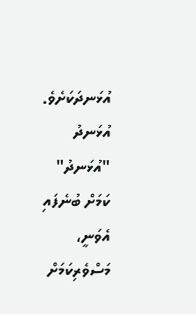އުޅަނދަކަށެވެ.
އުޅަނދު
"އުޅަނދު" ކަމަށް ބުނެފައި އެވަނީ، މަސްވެރިކަމަށް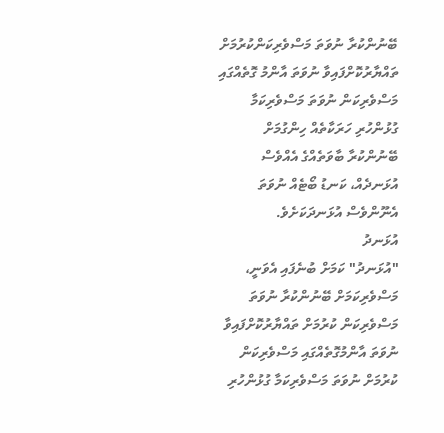ބޭނުންކުރާ ނުވަތަ މަސްވެރިކަންކުރުމަށް ތައްޔާރުކޮށްފައިވާ ނުވަތަ އާންމު ގޮތެއްގައި މަސްވެރިކަން ނުވަތަ މަސްވެރިކަމާ ގުޅުންހުރި ހަރަކާތެއް ހިންގުމަށް ބޭނުންކުރާ ބާވަތެއްގެ އެއްވެސް އުޅަނދެއް، ކަނޑު ބޯޓެއް ނުވަތަ އެނޫންވެސް އުޅަނދަކަށެވެ.
އުޅަނދު
"އުޅަނދު" ކަމަށް ބުނެފައި އެވަނީ، މަސްވެރިކަމަށް ބޭނުންކުރާ ނުވަތަ މަސްވެރިކަން ކުރުމަށް ތައްޔާރުކޮށްފައިވާ ނުވަތަ އާންމުގޮތެއްގައި މަސްވެރިކަން ކުރުމަށް ނުވަތަ މަސްވެރިކަމާ ގުޅުންހުރި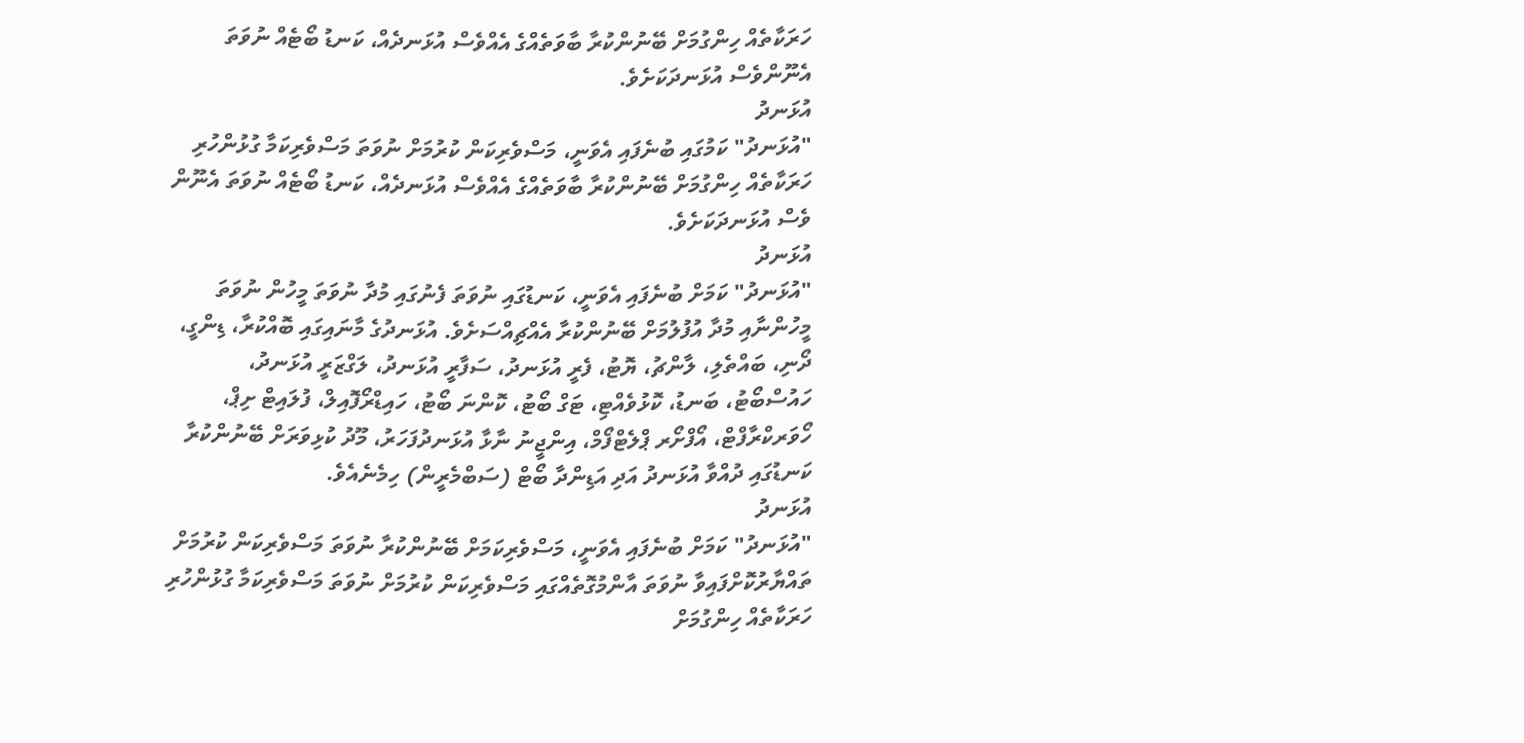ހަރަކާތެއް ހިންގުމަށް ބޭނުންކުރާ ބާވަތެއްގެ އެއްވެސް އުޅަނދެއް، ކަނޑު ބޯޓެއް ނުވަތަ އެނޫންވެސް އުޅަނދަކަށެވެ.
އުޅަނދު
"އުޅަނދު" ކަމުގައި ބުނެފައި އެވަނީ، މަސްވެރިކަން ކުރުމަށް ނުވަތަ މަސްވެރިކަމާ ގުޅުންހުރި ހަރަކާތެއް ހިންގުމަށް ބޭނުންކުރާ ބާވަތެއްގެ އެއްވެސް އުޅަނދެއް، ކަނޑު ބޯޓެއް ނުވަތަ އެނޫން ވެސް އުޅަނދަކަށެވެ.
އުޅަނދު
"އުޅަނދު" ކަމަށް ބުނެފައި އެވަނީ، ކަނޑުގައި ނުވަތަ ފެނުގައި މުދާ ނުވަތަ މީހުން ނުވަތަ މީހުންނާއި މުދާ އުފުލުމަށް ބޭނުންކުރާ އެއްޗިއްސަށެވެ. އުޅަނދުގެ މާނައިގައި ބޮއްކުރާ، ޑިންގީ، ދޯނި، ބައްތެލި، ލާންޗު، ޔޮޓު، ފެރީ އުޅަނދު، ސަފާރީ އުޅަނދު، ލަގްޒަރީ އުޅަނދު، ހައުސްބޯޓު، ބަނޑު، ކޮޅުވެއްޓި، ޓަގް ބޯޓު، ކޮންނަ ބޯޓު، ހައިޑްރޯފޮއިލް، ފުލައިޓް ށިޕް، ހޯވަރކްރާފްޓް، އޯފްށޯރ ޕްލެޓްފޯމް، އިންޖީނު ނާޅާ އުޅަނދުފަހަރު، މޫދު ކުޅިވަރަށް ބޭނުންކުރާ ކަނޑުގައި ދުއްވާ އުޅަނދު އަދި އަޑިންދާ ބޯޓް (ސަބްމެރީން) ހިމެނެއެވެ.
އުޅަނދު
"އުޅަނދު" ކަމަށް ބުނެފައި އެވަނީ، މަސްވެރިކަމަށް ބޭނުންކުރާ ނުވަތަ މަސްވެރިކަން ކުރުމަށް ތައްޔާރުކޮށްފައިވާ ނުވަތަ އާންމުގޮތެއްގައި މަސްވެރިކަން ކުރުމަށް ނުވަތަ މަސްވެރިކަމާ ގުޅުންހުރި ހަރަކާތެއް ހިންގުމަށް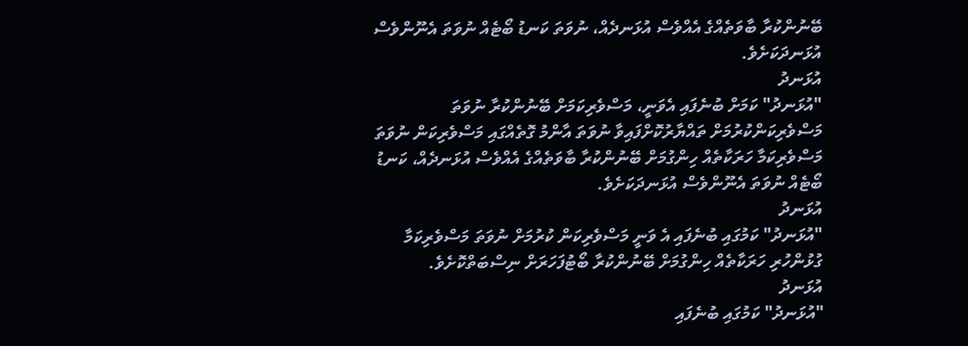ބޭނުންކުރާ ބާވަތެއްގެ އެއްވެސް އުޅަނދެއް، ނުވަތަ ކަނޑު ބޯޓެއް ނުވަތަ އެނޫންވެސް އުޅަނދަކަށެވެ.
އުޅަނދު
"އުޅަނދު" ކަމަށް ބުނެފައި އެވަނީ، މަސްވެރިކަމަށް ބޭނުންކުރާ ނުވަތަ މަސްވެރިކަންކުރުމަށް ތައްޔާރުކޮށްފައިވާ ނުވަތަ އާންމު ގޮތެއްގައި މަސްވެރިކަން ނުވަތަ މަސްވެރިކަމާ ހަރަކާތެއް ހިންގުމަށް ބޭނުންކުރާ ބާވަތެއްގެ އެއްވެސް އުޅަނދެއް، ކަނޑު ބޯޓެއް ނުވަތަ އެނޫންވެސް އުޅަނދަކަށެވެ.
އުޅަނދު
"އުޅަނދު" ކަމުގައި ބުނެފައި އެ ވަނީ މަސްވެރިކަން ކުރުމަށް ނުވަތަ މަސްވެރިކަމާ ގުޅުންހުރި ހަރަކާތެއް ހިންގުމަށް ބޭނުންކުރާ ބޯޓުފަހަރަށް ނިސްބަތްކޮށެވެ.
އުޅަނދު
"އުޅަނދު" ކަމުގައި ބުނެފައި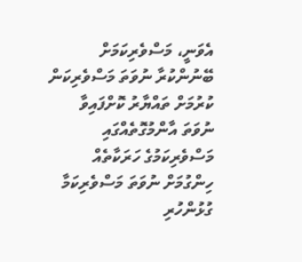އެވަނީ، މަސްވެރިކަމަށް ބޭނުންކުރާ ނުވަތަ މަސްވެރިކަން ކުރުމަށް ތައްޔާރު ކޮށްފައިވާ ނުވަތަ އާންމުގޮތެއްގައި މަސްވެރިކަމުގެ ހަރަކާތެއް ހިންގުމަށް ނުވަތަ މަސްވެރިކަމާ ގުޅުންހުރި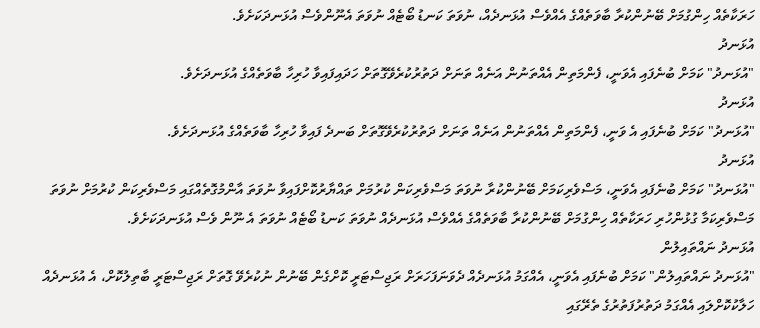ހަރަކާތެއް ހިންގުމަށް ބޭނުންކުރާ ބާވަތެއްގެ އެއްވެސް އުޅަނދެއް، ނުވަތަ ކަނޑު ބޯޓެއް ނުވަތަ އެނޫންވެސް އުޅަނދަކަށެވެ.
އުޅަނދު
"އުޅަނދު" ކަމަށް ބުނެފައި އެވަނީ، ފެންމަތިން އެއްތަނުން އަނެއް ތަނަށް ދަތުރުކުރެވޭގޮތަށް ހަދައިފައިވާ ހުރިހާ ބާވަތެއްގެ އުޅަނދަށެވެ.
އުޅަނދު
"އުޅަނދު" ކަމަށް ބުނެފައި އެ ވަނީ، ފެންމަތިން އެއްތަނުން އަނެއް ތަނަށް ދަތުރުކުރެވޭގޮތަށް ބަނދެ ފައިވާ ހުރިހާ ބާވަތެއްގެ އުޅަނދަށެވެ.
އުޅަނދު
"އުޅަނދު" ކަމަށް ބުނެފައި އެވަނީ، މަސްވެރިކަމަށް ބޭނުންކުރާ ނުވަތަ މަސްވެރިކަން ކުރުމަށް ތައްޔާރުކޮށްފައިވާ ނުވަތަ އާންމުގޮތެއްގައި މަސްވެރިކަން ކުރުމަށް ނުވަތަ މަސްވެރިކަމާ ގުޅުންހުރި ހަރަކާތެއް ހިންގުމަށް ބޭނުންކުރާ ބާވަތެއްގެ އެއްވެސް އުޅަނދެއް ނުވަތަ ކަނޑު ބޯޓެއް ނުވަތަ އެ ނޫން ވެސް އުޅަނދަކަށެވެ.
އުޅަނދު ނައްތައިލުން
"އުޅަނދު ނައްތައިލުން" ކަމަށް ބުނެފައި އެވަނީ، އެއްގަމު އުޅަނދެއް ދެވަނަފަހަރަށް ރަޖިސްޓަރީ ކޮށްގެން ބޭނުން ނުކުރެވޭ ގޮތަށް ރަޖިސްޓަރީ ބާތިލުކޮށް، އެ އުޅަނދެއް ހަލާކުކޮށްލައި އެއްގަމު ދަތުރުފަތުރުގެ ތެރޭގައި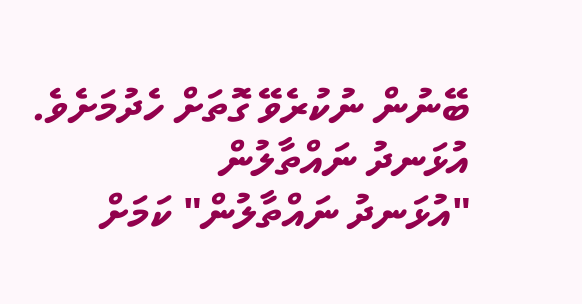ބޭނުން ނުކުރެވޭ ގޮތަށް ހެދުމަށެވެ.
އުޅަނދު ނައްތާލުން
"އުޅަނދު ނައްތާލުން" ކަމަށް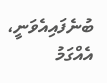ބުނެފައިއެވަނީ، އެއްގަމު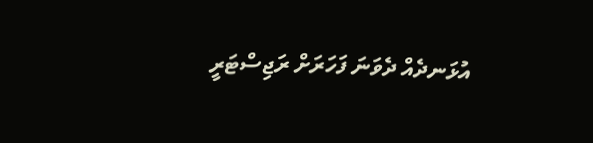އުޅަނދެއް ދެވަނަ ފަހަރަށް ރަޖިސްޓަރީ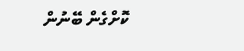ކޮށްގެން ބޭނުން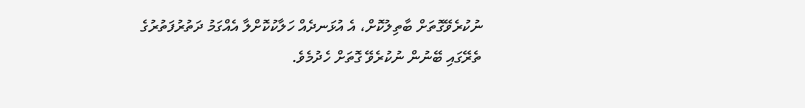ނުކުރެވޭގޮތަށް ބާތިލުކޮށް، އެ އުޅަނދެއް ހަލާކުކޮށްލާ އެއްގަމު ދަތުރުފަތުރުގެ ތެރޭގައި ބޭނުން ނުކުރެވޭ ގޮތަށް ހެދުމެވެ.